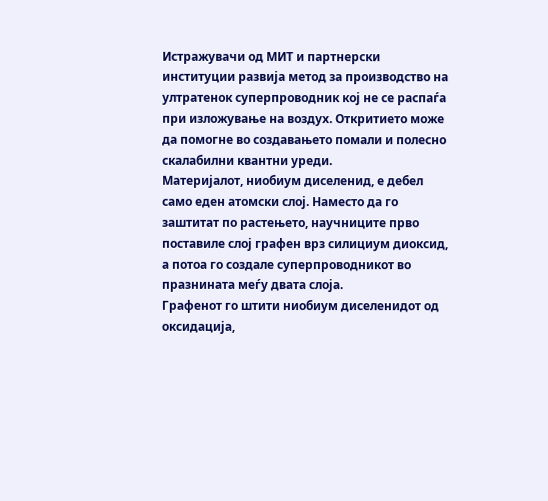Истражувачи од МИТ и партнерски институции развија метод за производство на ултратенок суперпроводник кој не се распаѓа при изложување на воздух. Откритието може да помогне во создавањето помали и полесно скалабилни квантни уреди.
Материјалот, ниобиум диселенид, е дебел само еден атомски слој. Наместо да го заштитат по растењето, научниците прво поставиле слој графен врз силициум диоксид, а потоа го создале суперпроводникот во празнината меѓу двата слоја.
Графенот го штити ниобиум диселенидот од оксидација,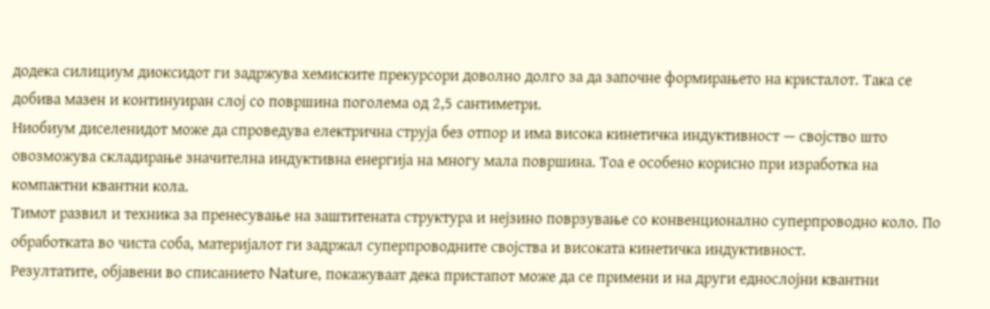додека силициум диоксидот ги задржува хемиските прекурсори доволно долго за да започне формирањето на кристалот. Така се добива мазен и континуиран слој со површина поголема од 2,5 сантиметри.
Ниобиум диселенидот може да спроведува електрична струја без отпор и има висока кинетичка индуктивност — својство што овозможува складирање значителна индуктивна енергија на многу мала површина. Тоа е особено корисно при изработка на компактни квантни кола.
Тимот развил и техника за пренесување на заштитената структура и нејзино поврзување со конвенционално суперпроводно коло. По обработката во чиста соба, материјалот ги задржал суперпроводните својства и високата кинетичка индуктивност.
Резултатите, објавени во списанието Nature, покажуваат дека пристапот може да се примени и на други еднослојни квантни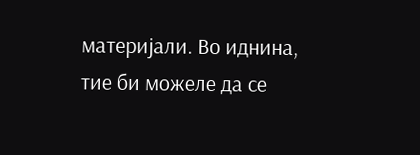материјали. Во иднина, тие би можеле да се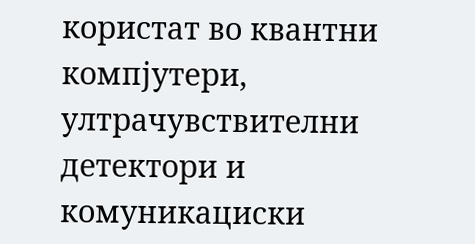користат во квантни компјутери, ултрачувствителни детектори и комуникациски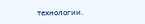технологии.